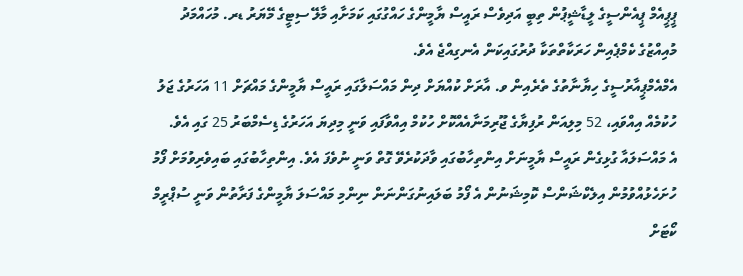ޕީޕީއެމް ޕީއެންސީގެ ލީޑާޝީޕުން ތިބީ އަދިވެސް ރައީސް ޔާމީންގެ ހައްގުގައި ކަމަށާއި މާލޭ ސިޓީގެ މޭޔަރު ޑރ. މުހައްމަދު މުއިއްޒުގެ ކެމްޕެއިން ހަރަކާތްތަކާ ދުރުގައިކަން އެނގިއްޖެ އެވެ.
އެމްއެމްޕީއާރުސީގެ ހިޔާނާތުގެ ތެރެއިން ވ. އާރަށް ކުއްޔަށް ދިން މައްސަލާގައި ރައީސް ޔާމީންގެ މައްޗަށް 11 އަހަރުގެ ޖަލު ހުކުމެއް އިއްވައި، 52 މިލިއަން ރުފިޔާގެ ޖޫރިމަނާއެއްކޮށް ހުކުމް އިއްވާފައި ވަނީ މިދިޔަ އަހަރުގެ ޑިސެމްބަރު 25 ގައި އެވެ.
އެ މައްސަލައާ ގުޅިގެން ރައީސް ޔާމީނަށް އިންތިހާބުގައި ވާދަކުރެވޭ ގޮތް ވަނީ ނުވެފަ އެވެ. އިންތިހާބުގައި ބައިވެރިވުމަށް ފޯމު ހުށަހެޅުއްވުމުން އިލެކްޝަންސް ކޮމިޝަނުން އެ ފޯމު ބަލައިނުގަންނަން ނިންމި މައްސަލަ ޔާމީންގެ ފަރާތުން ވަނީ ސުޕްރީމް ކޯޓަށް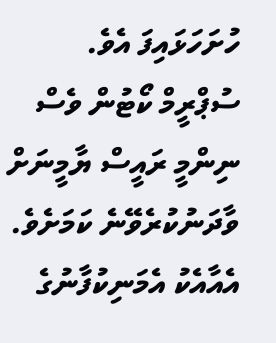ހުށަހަޅައިފަ އެވެ. ސުޕްރީމް ކޯޓުން ވެސް ނިންމީ ރައީސް ޔާމީނަށް ވާދަނުކުރެވޭނެ ކަމަށެވެ.
އެއާއެކު އެމަނިކުފާނުގެ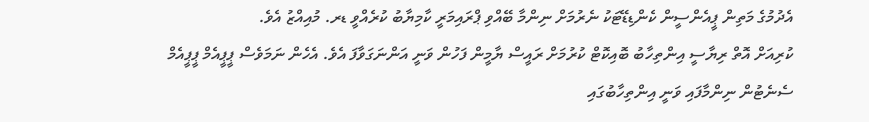އެދުމުގެ މަތިން ޕީއެންސީން ކެންޑިޑޭޓަކު ނެރުމަށް ނިންމާ ބޭއްވި ޕްރައިމަރީ ކާމިޔާބު ކުރެއްވީ ޑރ. މުއިއްޒު އެވެ.
ކުރިއަށް އޮތް ރިޔާސީ އިންތިހާބު ބޮއިކޮޓް ކުރުމަށް ރައީސް ޔާމީން ފަހުން ވަނީ އަންނަގަވާފަ އެވެ. އެހެން ނަމަވެސް ޕީޕީއެމް ޕީޕީއެމް ސެނެޓުން ނިންމާފައި ވަނީ އިންތިހާބުގައި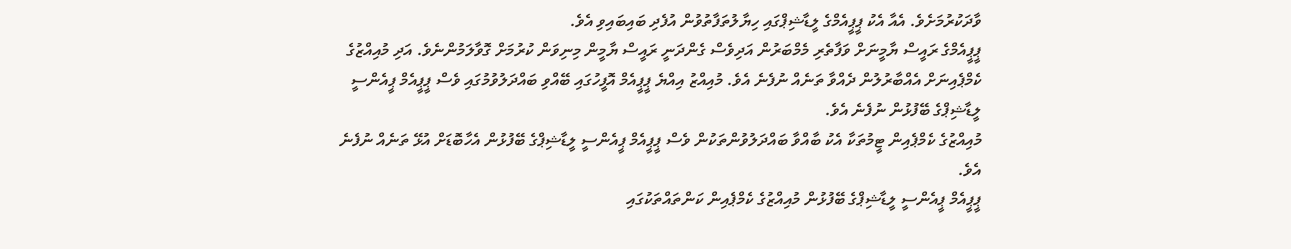ވާދަކުރުމަށެވެ. އެއާ އެކު ޕީޕީއެމްގެ ލީޑާޝިޕްގައި ހިޔާލުތަފާތުވުން އުފެދި ބައިބައިވި އެވެ.
ޕީޕީއެމްގެ ރައީސް ޔާމީނަށް ވަފާތެރި މެމްބަރުން އަދިވެސް ގެންދަނީ ރައީސް ޔާމީން މިނިވަން ކުރުމަށް ގޮވާލަމުންނެވެ. އަދި މުއިއްޒުގެ ކެމްޕެއިނަށް އެއްބާރުލުން ދެއްވާ ތަނެއް ނުފެނެ އެވެ. މުއިއްޒު އިއްޔެ ޕީޕީއެމް އޮފީހުގައި ބޭއްވި ބައްދަލުވުމުގައި ވެސް ޕީޕީއެމް ޕީއެންސީ ލީޑާޝިޕްގެ ބޭފުޅުން ނުފެނެ އެވެ.
މުއިއްޒުގެ ކެމްޕެއިން ޓީމުތަކާ އެކު ބާއްވާ ބައްދަލުވުންތަކުން ވެސް ޕީޕީއެމް ޕީއެންސީ ލީޑާޝިޕްގެ ބޭފުޅުން އެހާބޮޑަށް އުޅޭ ތަނެއް ނުފެނެ އެވެ.
ޕީޕީއެމް ޕީއެންސީ ލީޑާޝިޕްގެ ބޭފުޅުން މުއިއްޒުގެ ކެމްޕެއިން ކަންތައްތަކުގައި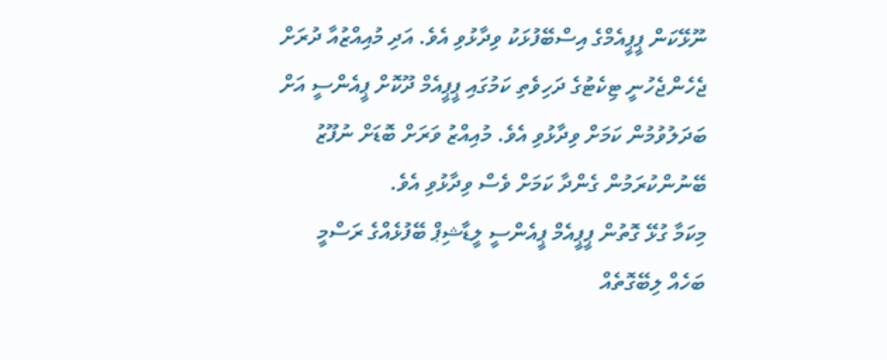ނޫޅޭކަން ޕީޕީއެމްގެ އިސްބޭފުޅަކު ވިދާޅުވި އެވެ. އަދި މުއިއްޒުއާ ދުރަށް ޖެހެންޖެހުނީ ޓިކެޓުގެ ދަހިވެތި ކަމުގައި ޕީޕީއެމް ދޫކޮށް ޕީއެންސީ އަށް ބަދަލުވުމުން ކަމަށް ވިދާޅުވި އެވެ. މުއިއްޒު ވަރަށް ބޮޑަށް ނުފޫޒު ބޭނުންކުރަމުން ގެންދާ ކަމަށް ވެސް ވިދާޅުވި އެވެ.
މިކަމާ ގުޅޭ ގޮތުން ޕީޕީއެމް ޕީއެންސީ ލީޑާޝިޕް ބޭފުޅެއްގެ ރަސްމީ ބަހެއް ލިބޭގޮތެއް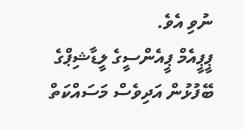ނުވި އެވެ.
ޕީޕީއެމް ޕީއެންސީގެ ލީޑާޝިޕްގެ ބޭފުޅުން އަދިވެސް މަސައްކަތް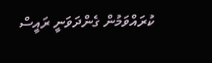ކުރައްވަމުން ގެންދަވަނީ ރައީސް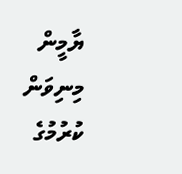ޔާމީން މިނިވަން ކުރުމުގެ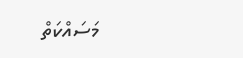މަސައްކަތް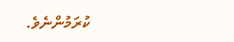ކުރަމުންނެވެ.